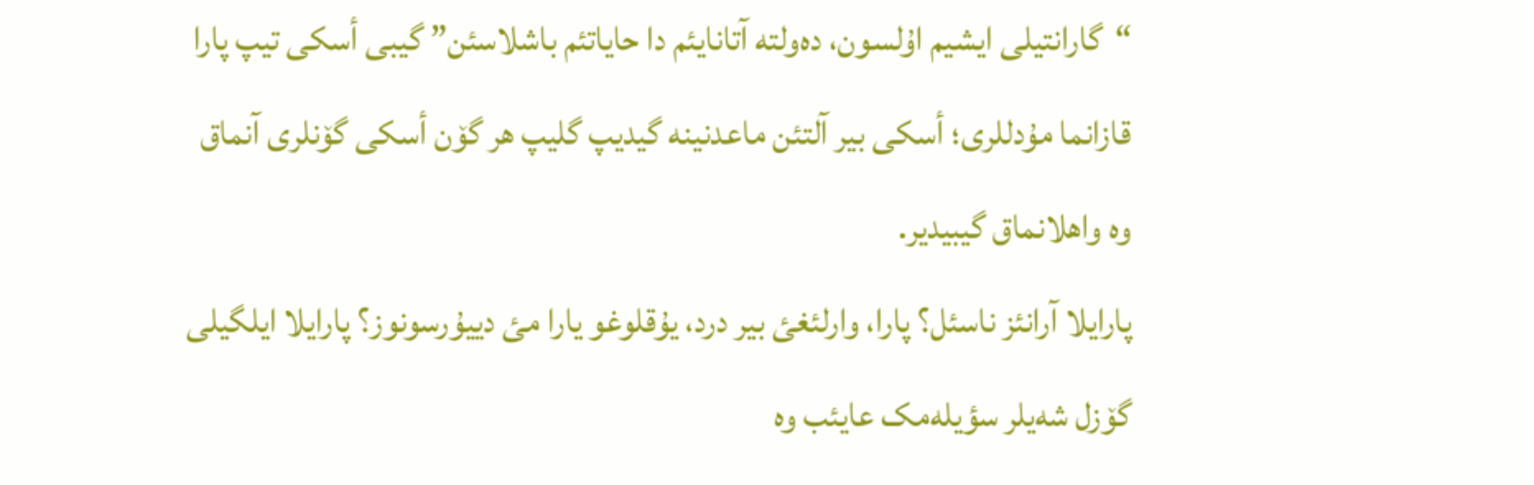“گارانتیلی ایشیم اۇلسون، دەولتە آتانایئم دا حایاتئم باشلاسئن” گیبی أسکی تیپ پارا قازانما مۇدللری؛ أسکی بیر آلتئن ماعدنینە گیدیپ گلیپ هر گۆن أسکی گۆنلری آنماق وە واهلانماق گیبیدیر.
پارایلا آرانئز ناسئل؟ پارا، وارلئغئ بیر درد، یۇقلوغو یارا مئ دییۇرسونوز؟ پارایلا ایلگیلی گۆزل شەیلر سؤیلەمک عایئب وە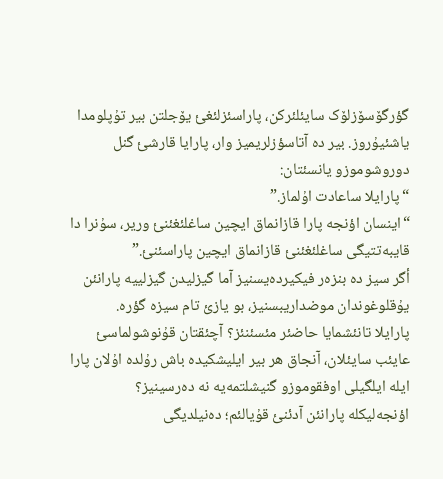گؤرگۆسۆزلۆک سایئلئرکن، پاراسئزلئغئ یۆجلتن بیر تۇپلومدا یاشئیۇروز. بیر دە آتاسؤزلریمیز وار، پارایا قارشئ گنل دوروشوموزو یانسئتان:
“پارایلا ساعادت اۇلماز.”
“اینسان اؤنجە پارا قازانماق ایچین ساغلئغئنئ وریر، سۇنرا دا قایبەتتیگی ساغلئغئنئ قازانماق ایچین پاراسئنئ.”
أگر سیز دە بنزەر فیکیردەیسنیز آما گیزلیدن گیزلییە پارانئن یۇقلوغوندان موضداریبسنیز، بو یازئ تام سیزە گؤرە.
پارایلا تانئشمایا حاضئر مئسئنئز؟ آچئقتان قۇنوشولماسئ عایئب سایئلان، آنجاق هر بیر ایلیشکیدە باش رۇلدە اۇلان پارا ایلە ایلگیلی اوفقوموزو گنیشلتمەیە نە دەرسینیز؟
اؤنجەلیکلە پارانئن آدئنئ قۇیالئم؛ دەنیلدیگی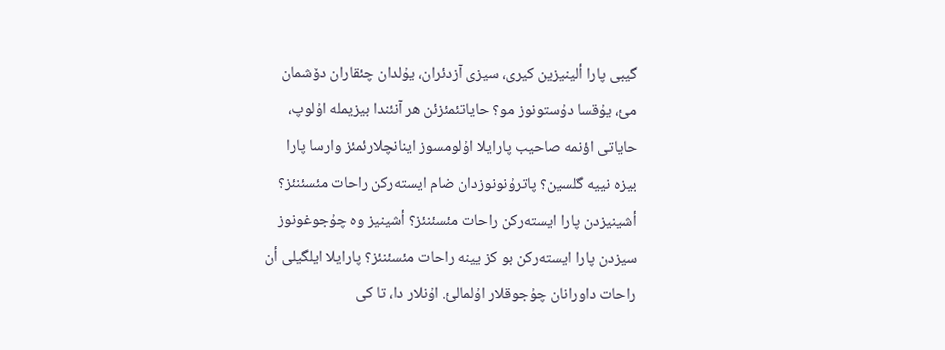گیبی پارا ألینیزین کیری، سیزی آزدئران، یۇلدان چئقاران دۆشمان مئ، یۇقسا دۇستونوز مو؟ حایاتئمئزئن هر آنئندا بیزیملە اۇلوپ، حایاتی اؤنمە صاحیب پارایلا اۇلومسوز اینانچلارئمئز وارسا پارا بیزە نییە گلسین؟ پاترۇنونوزدان ضام ایستەرکن راحات مئسئنئز؟ أشینیزدن پارا ایستەرکن راحات مئسئنئز؟ أشینیز وە چۇجوغونوز سیزدن پارا ایستەرکن بو کز یینە راحات مئسئنئز؟ پارایلا ایلگیلی أن راحات داورانان چۇجوقلار اۇلمالئ. اۇنلار دا، تا کی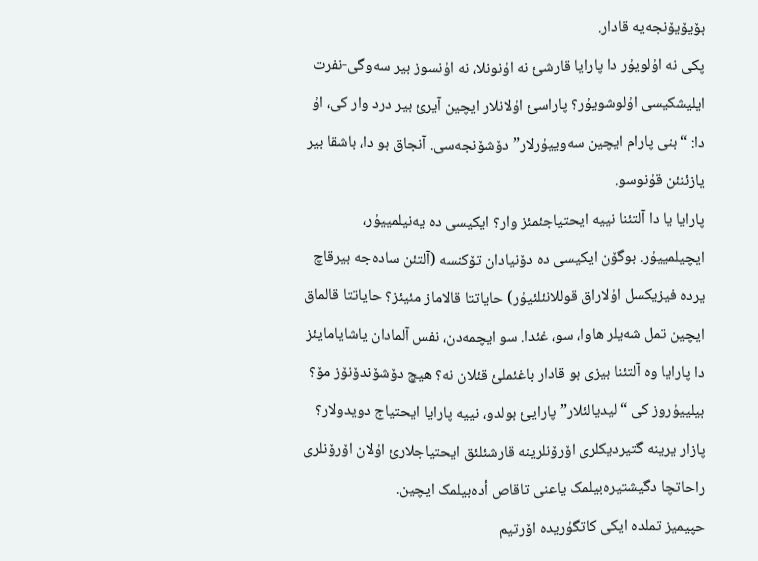بۆیۆیۆنجەیە قادار.
پکی نە اۇلویۇر دا پارایا قارشئ نە اۇنونلا، نە اۇنسوز بیر سەوگی-نفرت ایلیشکیسی اۇلوشویۇر؟ پاراسئ اۇلانلار ایچین آیرئ بیر درد وار کی، اۇ دا: “بنی پارام ایچین سەوییۇرلار”دۆشۆنجەسی. آنجاق بو دا، باشقا بیر یازئنئن قۇنوسو.
پارایا یا دا آلتئنا نییە ایحتیاجئمئز وار؟ ایکیسی دە یەنیلمییۇر، ایچیلمییۇر. بوگۆن ایکیسی دە دۆنیادان تۆکنسە (آلتئن سادەجە بیرقاچ یردە فیزیکسل اۇلاراق قوللانئلئیۇر) حایاتتا قالاماز مئیئز؟ حایاتتا قالماق ایچین تمل شەیلر هاوا، سو، غئدا. سو ایچمەدن، نفس آلمادان یاشایامایئز دا پارایا وە آلتئنا بیزی بو قادار باغئملئ قئلان نە؟ هیچ دۆشۆندۆنۆز مۆ؟
بیلییۇروز کی “لیدیالئلار” پارایئ بولدو، نییە پارایا ایحتیاج دویدولار؟ پازار یرینە گتیردیکلری اۆرۆنلرینە قارشئلئق ایحتیاجلارئ اۇلان اۆرۆنلری راحاتچا دگیشتیرەبیلمک یاعنی تاقاص أدەبیلمک ایچین.
حپیمیز تملدە ایکی کاتگۇریدە اۆرتیم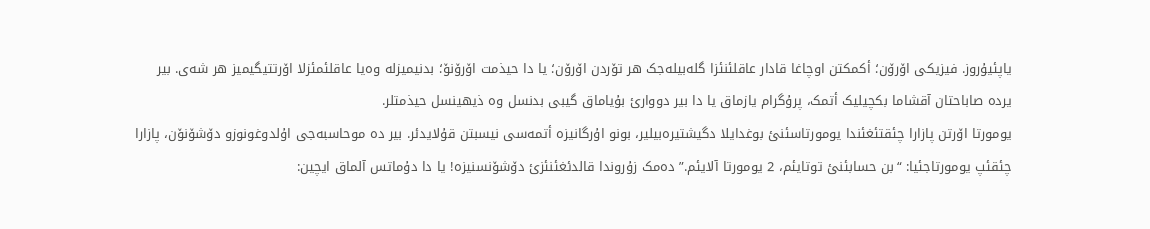یاپئیۇروز. فیزیکی اۆرۆن؛ أکمکتن اوچاغا قادار عاقلئنئزا گلەبیلەجک هر تۆردن اۆرۆن؛ یا دا حیذمت اۆرۆنۆ؛ بدنیمیزلە وەیا عاقلئمئزلا اۆرتتیگیمیز هر شەی. بیر یردە صاباحتان آقشاما بکچیلیک أتمک، پرۇگرام یازماق یا دا بیر دووارئ بۇیاماق گیبی بدنسل وە ذیهینسل حیذمتلر.
یومورتا اۆرتن پازارا چئقتئغئندا یومورتاسئنئ بوغدایلا دگیشتیرەبیلیر، بونو اۇرگانیزە أتمەسی نیسبتن قۇلایدئر. بیر دە موحاسبەجی اۇلدوغونوزو دۆشۆنۆن، پازارا چئقئپ یومورتاجئیا: “بن حسابئنئ توتایئم، 2 یومورتا آلایئم.” دەمک زۇروندا قالدئغئنئزئ دۆشۆنسنیزە! یا دا دۇماتس آلماق ایچین: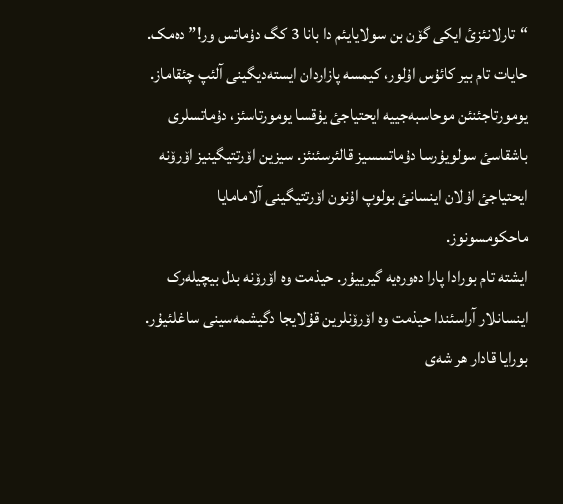“تارلانئزئ ایکی گۆن بن سولایایئم دا بانا 3 کگ دۇماتس ور!” دەمک.
حایات تام بیر کائۇس اۇلور، کیمسە پازاردان ایستەدیگینی آلئپ چئقاماز. یومورتاجئنئن موحاسبەجییە ایحتیاجئ یۇقسا یومورتاسئز، دۇماتسلری باشقاسئ سولویۇرسا دۇماتسسیز قالئرسئنئز. سیزین اۆرتتیگینیز اۆرۆنە ایحتیاجئ اۇلان اینسانئ بولوپ اۇنون اۆرتتیگینی آلامامایا ماحکومسونوز.
ایشتە تام بورادا پارا دەورەیە گیرییۇر. حیذمت وە اۆرۆنە بدل بیچیلەرک اینسانلار آراسئندا حیذمت وە اۆرۆنلرین قۇلایجا دگیشمەسینی ساغلئیۇر. بورایا قادار هر شەی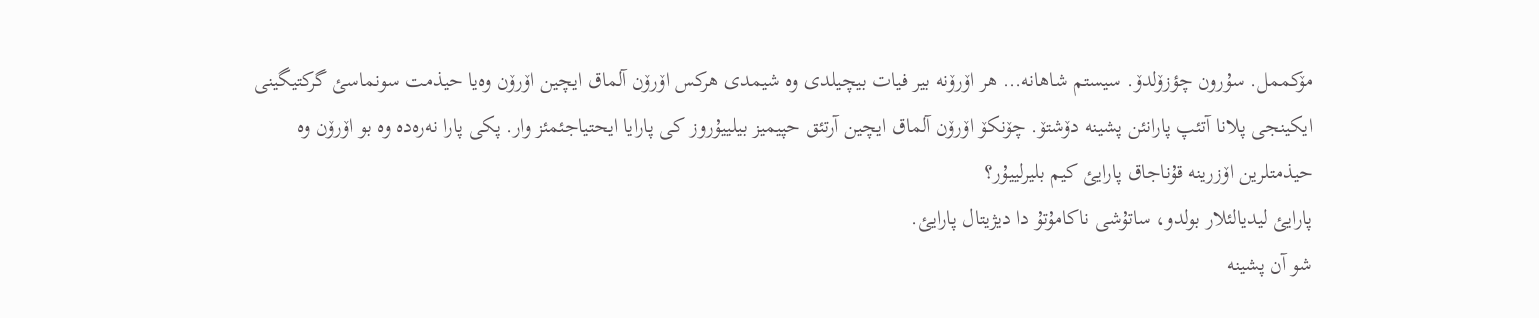مۆکممل. سۇرون چؤزۆلدۆ. سیستم شاهانە… هر اۆرۆنە بیر فیات بیچیلدی وە شیمدی هرکس اۆرۆن آلماق ایچین اۆرۆن وەیا حیذمت سونماسئ گرکتیگینی ایکینجی پلانا آتئپ پارانئن پشینە دۆشتۆ. چۆنکۆ اۆرۆن آلماق ایچین آرتئق حپیمیز بیلییۇروز کی پارایا ایحتیاجئمئز وار. پکی پارا نەرەدە وە بو اۆرۆن وە حیذمتلرین اۆزرینە قۇناجاق پارایئ کیم بلیرلییۇر؟
پارایئ لیدیالئلار بولدو، ساتۇشی ناکامۇتۇ دا دیژیتال پارایئ.
شو آن پشینە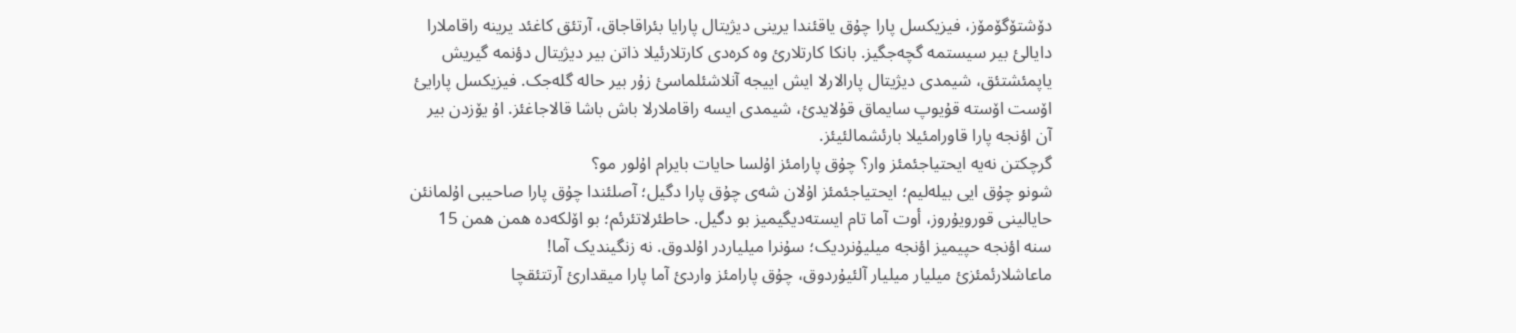دۆشتۆگۆمۆز، فیزیکسل پارا چۇق یاقئندا یرینی دیژیتال پارایا بئراقاجاق، آرتئق کاغئد یرینە راقاملارا دایالئ بیر سیستمە گچەجگیز. بانکا کارتلارئ وە کرەدی کارتلارئیلا ذاتن بیر دیژیتال دؤنمە گیریش یاپمئشتئق، شیمدی دیژیتال پارالارلا ایش اییجە آنلاشئلماسئ زۇر بیر حالە گلەجک. فیزیکسل پارایئ اۆست اۆستە قۇیوپ سایماق قۇلایدئ، شیمدی ایسە راقاملارلا باش باشا قالاجاغئز. اۇ یۆزدن بیر آن اؤنجە پارا قاورامئیلا بارئشمالئیئز.
گرچکتن نەیە ایحتیاجئمئز وار؟ چۇق پارامئز اۇلسا حایات بایرام اۇلور مو؟
شونو چۇق ایی بیلەلیم؛ ایحتیاجئمئز اۇلان شەی چۇق پارا دگیل؛ آصلئندا چۇق پارا صاحیبی اۇلمانئن حایالینی قورویۇروز، أوت آما تام ایستەدیگیمیز بو دگیل. حاطئرلاتئرئم؛ بو اۆلکەدە همن همن 15 سنە اؤنجە حپیمیز اؤنجە میلیۇنردیک؛ سۇنرا میلیاردر اۇلدوق. نە زنگیندیک آما!
ماعاشلارئمئزئ میلیار میلیار آلئیۇردوق، چۇق پارامئز واردئ آما پارا میقدارئ آرتتئقچا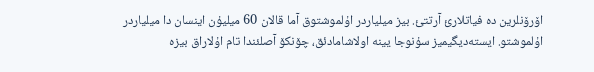اۆرۆنلرین دە فیاتلارئ آرتتئ. بیز میلیاردر اۇلموشتوق آما قالان 60 میلیۇن اینسان دا میلیاردر اۇلموشتو. ایستەدیگیمیز سۇنوجا یینە اولاشامادئق، چۆنکۆ آصلئندا تام اۇلاراق بیزە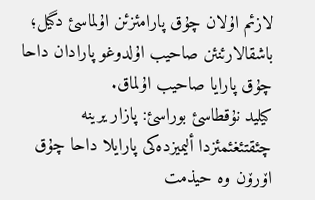لازئم اۇلان چۇق پارامئزئن اۇلماسئ دگیل؛ باشقالارئنئن صاحیب اۇلدوغو پارادان داحا چۇق پارایا صاحیب اۇلماق.
کیلید نۇقطاسئ بوراسئ: پازار یرینە چئقتئغئمئزدا ألیمیزدەکی پارایلا داحا چۇق اۆرۆن وە حیذمت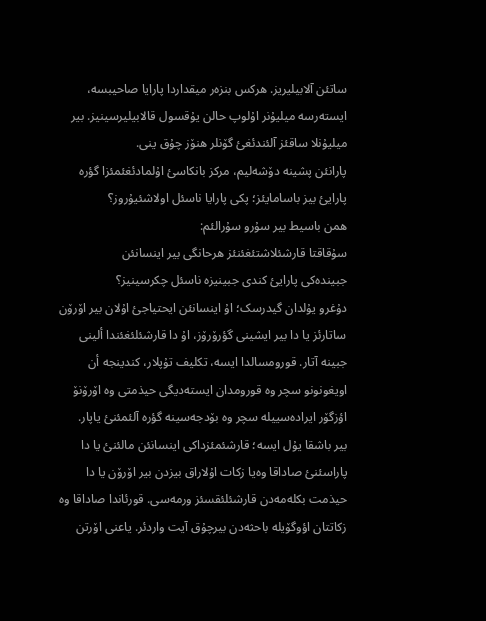ساتئن آلابیلیریز. هرکس بنزەر میقداردا پارایا صاحیبسە، ایستەرسە میلیۇنر اۇلوپ حالن یۇقسول قالابیلیرسینیز. بیر میلیۇنلا ساقئز آلئندئغئ گۆنلر هنۆز چۇق ینی.
پارانئن پشینە دۆشەلیم، مرکز بانکاسئ اۇلمادئغئمئزا گؤرە پارایئ بیز باسامایئز؛ پکی پارایا ناسئل اولاشئیۇروز؟
همن باسیط بیر سۇرو سۇرالئم:
سۇقاقتا قارشئلاشتئغئنئز هرحانگی بیر اینسانئن
جبیندەکی پارایئ کندی جبینیزە ناسئل چکرسینیز؟
دۇغرو یۇلدان گیدرسک؛ اۇ اینسانئن ایحتیاجئ اۇلان بیر اۆرۆن ساتارئز یا دا بیر ایشینی گؤرۆرۆز، اۇ دا قارشئلئغئندا ألینی جبینە آتار. قورومسالدا ایسە، تکلیف تۇپلار، کندینجە أن اویغونونو سچر وە قورومدان ایستەدیگی حیذمتی وە اۆرۆنۆ اؤزگۆر ایرادەسییلە سچر وە بۆدجەسینە گؤرە آلئمئنئ یاپار.
بیر باشقا یۇل ایسە؛ قارشئمئزداکی اینسانئن مالئنئ یا دا پاراسئنئ صاداقا وەیا زکات اۇلاراق بیزدن بیر اۆرۆن یا دا حیذمت بکلەمەدن قارشئلئقسئز ورمەسی. قورئاندا صاداقا وە زکاتتان اؤوگۆیلە باحثەدن بیرچۇق آیت واردئر. یاعنی اۆرتن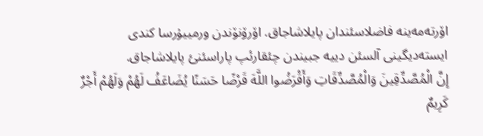اۆرتەمەینە فاضلاسئندان پایلاشاجاق. اۆرۆنۆندن ورمییۇرسا کندی ایستەدیگینی آلسئن دییە جبیندن چئقارئپ پاراسئنئ پایلاشاجاق.
إِنَّ الْمُصَّدِّقِينَ وَالْمُصَّدِّقَاتِ وَأَقْرَضُوا اللَّهَ قَرْضًا حَسَنًا يُضَاعَفُ لَهُمْ وَلَهُمْ أَجْرٌ كَرِيمٌ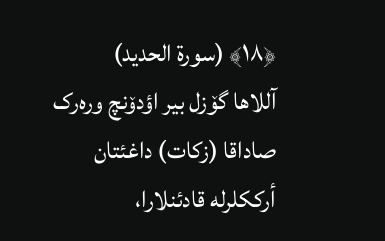﴿۱۸﴾ (سورة الحدید)
آللاها گۆزل بیر اؤدۆنچ ورەرک صاداقا (زکات) داغئتان أرککلرلە قادئنلارا،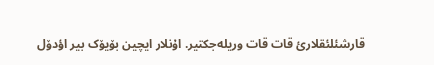قارشئلئقلارئ قات قات وریلەجکتیر. اۇنلار ایچین بۆیۆک بیر اؤدۆل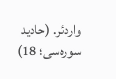واردئر. (حادید سورەسی؛ 18)